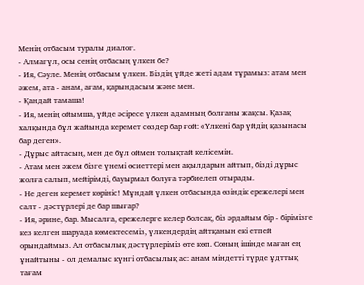Менің отбасым туралы диалог.
- Алмагүл, осы сенің отбасың үлкен бе?
- Ия, Сәуле. Менің отбасым үлкен. Біздің үйде жеті адам тұрамыз: атам мен әжем, ата - анам, ағам, қарындасым және мен.
- Қандай тамаша!
- Ия, менің ойымша, үйде әсіресе үлкен адамның болғаны жақсы. Қазақ халқында бұл жайында керемет сөздер бар ғой: «Үлкені бар үйдің қазынасы бар деген».
- Дұрыс айтасың, мен де бұл оймен толықтай келісемін.
- Атам мен әжем бізге үнемі өсиеттері мен ақылдарын айтып, бізді дұрыс жолға салып, мейірімді, бауырмал болуға тәрбиелеп отырады.
- Не деген керемет көрініс! Мұндай үлкен отбасында өзіндік ережелері мен салт - дәстүрлері де бар шығар?
- Ия, әрине, бар. Мысалға, ережелерге келер болсақ, біз әрдайым бір - бірімізге кез келген шаруада көмектесеміз, үлкендердің айтқанын екі етпей орындаймыз. Ал отбасылық дәстүрлеріміз өте көп. Соның ішінде маған ең ұнайтыны - ол демалыс күнгі отбасылық ас: анам міндетті түрде ұдттық тағам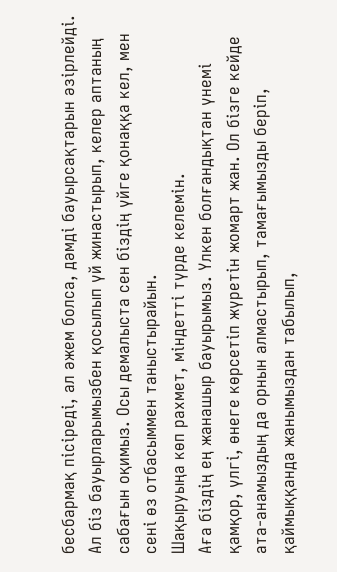бесбармақ пісіреді, ал әжем болса, дәмді бауырсақтарын әзірлейді. Ал біз бауырларымызбен қосылып үй жинастырып, келер аптаның сабағын оқимыз. Осы демалыста сен біздің үйге қонаққа кел, мен сені өз отбасыммен таныстырайын.
Шақыруыңа көп рахмет, міндетті түрде келемін.
Аға біздің ең жанашыр бауырымыз. Үлкен болғандықтан үнемі қамқор, үлгі, өнеге көрсетіп жүретін жомарт жан. Ол бізге кейде ата-анамыздың да орнын алмастырып, тамағымызды беріп, қаймыққанда жанымыздан табылып,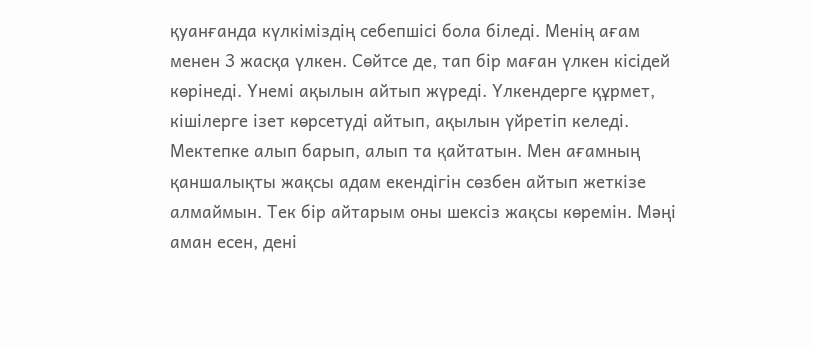қуанғанда күлкіміздің себепшісі бола біледі. Менің ағам менен 3 жасқа үлкен. Сөйтсе де, тап бір маған үлкен кісідей көрінеді. Үнемі ақылын айтып жүреді. Үлкендерге құрмет, кішілерге ізет көрсетуді айтып, ақылын үйретіп келеді. Мектепке алып барып, алып та қайтатын. Мен ағамның қаншалықты жақсы адам екендігін сөзбен айтып жеткізе алмаймын. Тек бір айтарым оны шексіз жақсы көремін. Мәңі аман есен, дені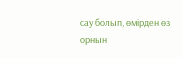сау болып, өмірден өз орнын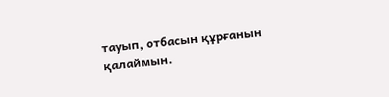тауып, отбасын құрғанын қалаймын.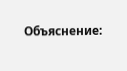Объяснение: